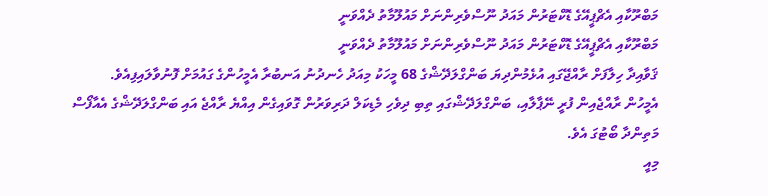މަބްރޫކާއި އެޗްޕީއޭގެ ޑޮކްޓަރުން މައަދު ނޫސްވެރިންނަށް މައުލޫމާތު ދެއްވަނީ
މަބްރޫކާއި އެޗްޕީއޭގެ ޑޮކްޓަރުން މައަދު ނޫސްވެރިންނަށް މައުލޫމާތު ދެއްވަނީ
ޤަވާއިދާ ހިލާފަށް ރާއްޖޭގައި އުޅެމުންދިޔަ ބަންގްލަދޭޝްގެ 68 މީހަކު މިއަދު ހެނދުނު އަނބުރާ އެމީހުންގެ ގައުމަށް ފޮނުވާލައިފިއެވެ.
އެމީހުން ރާއްޖެއިން ފުރީ ނޭޕާލާއި، ބަންގްލަދޭޝްގައި ތިބި ދިވެހި މެޑިކަލް ދަރިވަރުން ގޮވައިގެން އިއްޔެ ރާއްޖެ އައި ބަންގްލަދޭޝްގެ އެއާފޯސް މަތިންދާ ބޯޓުގަ އެވެ.
މިއީ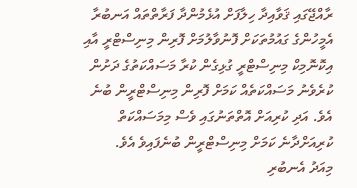ރާއްޖޭގައި ޤަވާއިދާ ހިލާފަށް އުޅެމުންދާ ފަރާތްތައް އަނބުރާ އެމީހުންގެ ގައުމުތަކަށް ފޮނުވާލުމަށް ފޮރިން މިނިސްޓްރީ އާއި އިކޮނޮމިކް މިނިސްޓްރީ ގުޅިގެން ކުރާ މަސައްކަތުގެ ދަށުން ކުރެވެނު މަސައްކަތެއް ކަމަށް ފޮރިން މިނިސްޓްރީން ބުނެ އެވެ. އަދި ކުރިއަށް އޮތްތަނުގައި ވެސް މިމަސައްކަތް ކުރިއަށްދާނެ ކަމަށް މިނިސްޓްރީން ބުނެފައިވެ އެވެ.
މިއަދު އެނބުރި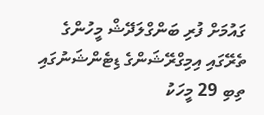ގައުމަށް ފުރި ބަންގްލަދޭޝް މީހުންގެ ތެރޭގައި އިމިގްރޭޝަންގެ ޑިޓެންޝަނުގައި ތިބި 29 މީހަކު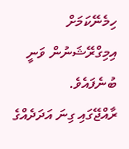ހިމެނޭކަމަށް އިމިގްރޭޝަނުން ވަނީ ބުނެފައެވެ.
ރާއްޖޭގައި ގިނަ އަދަދެއްގެ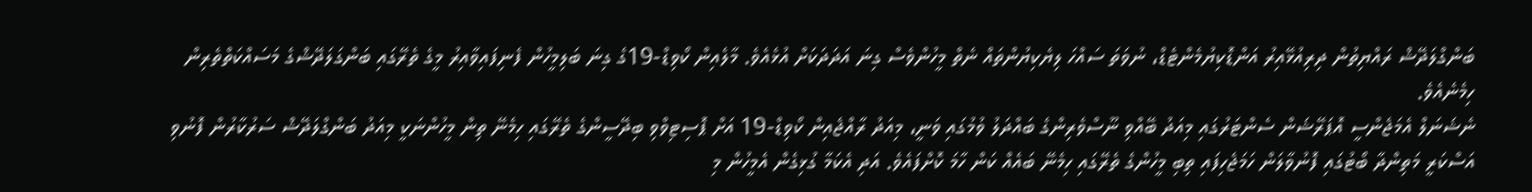ބަންގްލަދޭޝް ރައްޔިތުން ދިރިއުޅޭއިރު އަންޑޮކިޔުމެންޓެޑް، ނުވަތަ ސައްހަ ލިޔެކިޔުންތައް ނެތް މީހުންވެސް ގިނަ އަދަދަކަށް އުޅެއެވެ. މާލެއިން ކޯވިޑް-19ގެ ގިނަ ބަލިމީހުން ފެނިފައިވާއިރު މީގެ ތެރޭގައި ބަންގަލަދޭޝްގެ މަސައްކަތްތެރިން ހިމެނެއެވެ.
ނެޝަނަލް އެމަޖެންސީ އޮޕަރޭޝަން ސެންޓަރުގައި މިއަދު ބޭއްވި ނޫސްވެރިންގެ ބައްދަލު ވުމުގައި ވަނީ، މިއަދު ރާއްޖެއިން ކޯވިޑް-19 އަށް ޕޮސިޓިވްވި ބިދޭސީންގެ ތެރޭގައި ހިމެނޭ ތިން މީހުންނަކީ މިއަދު ބަންގްލަދޭޝް ސަރުކާރުން ފޮނުވި އަސްކަރީ މަތިންދާ ބޯޓުގައި ފޮނުވާލަން ހަމަޖެހިފައި ތިބި މީހުންގެ ތެރޭގައި ހިމެނޭ ބައެއް ކަން ހާމަ ކޮށްފައެވެ. އަދި އެކަމާ ގުޅިގެން އެމީހުން މި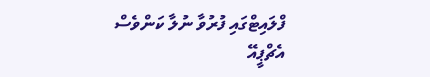ފްލައިޓްގައި ފުރުވާ ނުލާ ކަންވެސް އެޗްޕީއޭ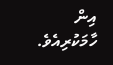އިން ހާމަކުރިއެވެ.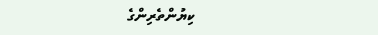ކިޔުންތެރިންގެ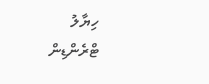ހިޔާލު
ޓްރެންޑިން